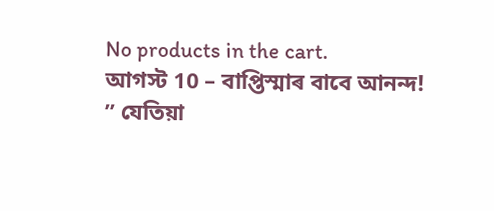No products in the cart.
আগস্ট 10 – বাপ্তিস্মাৰ বাবে আনন্দ!
” যেতিয়া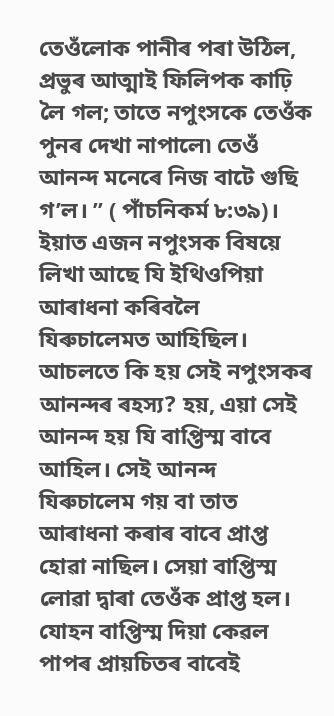তেওঁলোক পানীৰ পৰা উঠিল, প্রভুৰ আত্মাই ফিলিপক কাঢ়ি লৈ গল; তাতে নপুংসকে তেওঁক পুনৰ দেখা নাপালে৷ তেওঁ আনন্দ মনেৰে নিজ বাটে গুছি গ’ল। ” ( পাঁচনিকৰ্ম ৮:৩৯)।
ইয়াত এজন নপুংসক বিষয়ে লিখা আছে যি ইথিওপিয়া আৰাধনা কৰিবলৈ যিৰুচালেমত আহিছিল। আচলতে কি হয় সেই নপুংসকৰ আনন্দৰ ৰহস্য? হয়, এয়া সেই আনন্দ হয় যি বাপ্তিস্ম বাবে আহিল। সেই আনন্দ যিৰুচালেম গয় বা তাত আৰাধনা কৰাৰ বাবে প্ৰাপ্ত হোৱা নাছিল। সেয়া বাপ্তিস্ম লোৱা দ্বাৰা তেওঁক প্ৰাপ্ত হল।
যোহন বাপ্তিস্ম দিয়া কেৱল পাপৰ প্ৰায়চিতৰ বাবেই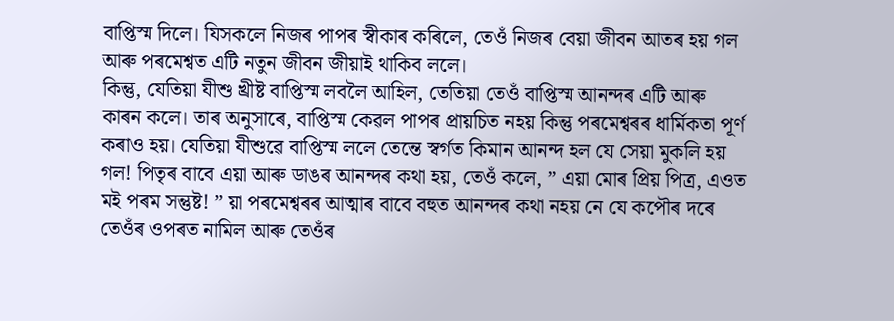বাপ্তিস্ম দিলে। যিসকলে নিজৰ পাপৰ স্বীকাৰ কৰিলে, তেওঁ নিজৰ বেয়া জীবন আতৰ হয় গল আৰু পৰমেশ্বত এটি নতুন জীবন জীয়াই থাকিব ললে।
কিন্তু, যেতিয়া যীশু খ্রীষ্ট বাপ্তিস্ম লবলৈ আহিল, তেতিয়া তেওঁ বাপ্তিস্ম আনন্দৰ এটি আৰু কাৰন কলে। তাৰ অনুসাৰে, বাপ্তিস্ম কেৱল পাপৰ প্ৰায়চিত নহয় কিন্তু পৰমেশ্বৰৰ ধাৰ্মিকতা পূর্ণ কৰাও হয়। যেতিয়া যীশুৱে বাপ্তিস্ম ললে তেন্তে স্বৰ্গত কিমান আনন্দ হল যে সেয়া মুকলি হয় গল! পিতৃৰ বাবে এয়া আৰু ডাঙৰ আনন্দৰ কথা হয়, তেওঁ কলে, ” এয়া মোৰ প্ৰিয় পিত্ৰ, এওত মই পৰম সন্তুষ্ট! ” য়া পৰমেশ্বৰৰ আত্মাৰ বাবে বহুত আনন্দৰ কথা নহয় নে যে কপৌৰ দৰে তেওঁৰ ওপৰত নামিল আৰু তেওঁৰ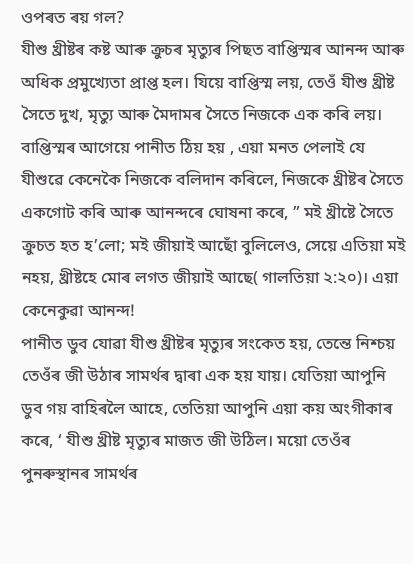ওপৰত ৰয় গল?
যীশু খ্রীষ্টৰ কষ্ট আৰু ক্ৰুচৰ মৃত্যুৰ পিছত বাপ্তিস্মৰ আনন্দ আৰু অধিক প্ৰমুখ্যেতা প্ৰাপ্ত হল। যিয়ে বাপ্তিস্ম লয়, তেওঁ যীশু খ্রীষ্ট সৈতে দুখ, মৃত্যু আৰু মৈদামৰ সৈতে নিজকে এক কৰি লয়। বাপ্তিস্মৰ আগেয়ে পানীত ঠিয় হয় , এয়া মনত পেলাই যে যীশুৱে কেনেকৈ নিজকে বলিদান কৰিলে, নিজকে খ্ৰীষ্টৰ সৈতে একগোট কৰি আৰু আনন্দৰে ঘোষনা কৰে, ” মই খ্ৰীষ্টে সৈতে ক্ৰুচত হত হ’লো; মই জীয়াই আছোঁ বুলিলেও, সেয়ে এতিয়া মই নহয়, খ্ৰীষ্টহে মোৰ লগত জীয়াই আছে( গালতিয়া ২:২০)। এয়া কেনেকুৱা আনন্দ!
পানীত ডুব যোৱা যীশু খ্রীষ্টৰ মৃত্যুৰ সংকেত হয়, তেন্তে নিশ্চয় তেওঁৰ জী উঠাৰ সামৰ্থৰ দ্বাৰা এক হয় যায়। যেতিয়া আপুনি ডুব গয় বাহিৰলৈ আহে, তেতিয়া আপুনি এয়া কয় অংগীকাৰ কৰে, ‘ যীশু খ্রীষ্ট মৃত্যুৰ মাজত জী উঠিল। ময়ো তেওঁৰ পুনৰুস্থানৰ সামৰ্থৰ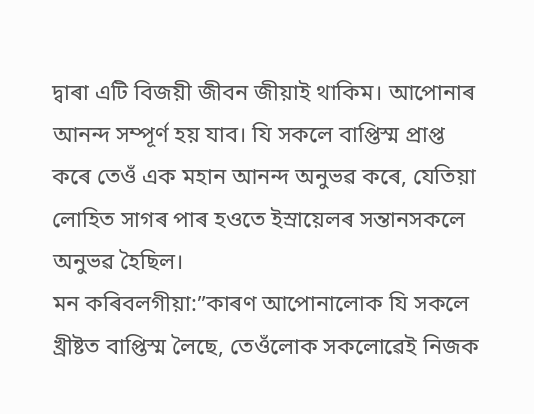দ্বাৰা এটি বিজয়ী জীবন জীয়াই থাকিম। আপোনাৰ আনন্দ সম্পূর্ণ হয় যাব। যি সকলে বাপ্তিস্ম প্ৰাপ্ত কৰে তেওঁ এক মহান আনন্দ অনুভৱ কৰে, যেতিয়া লোহিত সাগৰ পাৰ হওতে ইস্ৰায়েলৰ সন্তানসকলে অনুভৱ হৈছিল।
মন কৰিবলগীয়া:”কাৰণ আপোনালোক যি সকলে খ্ৰীষ্টত বাপ্তিস্ম লৈছে, তেওঁলোক সকলোৱেই নিজক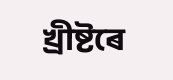খ্ৰীষ্টৰে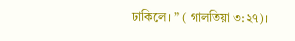ঢাকিলে। ” ( গালতিয়া ৩:২৭)।